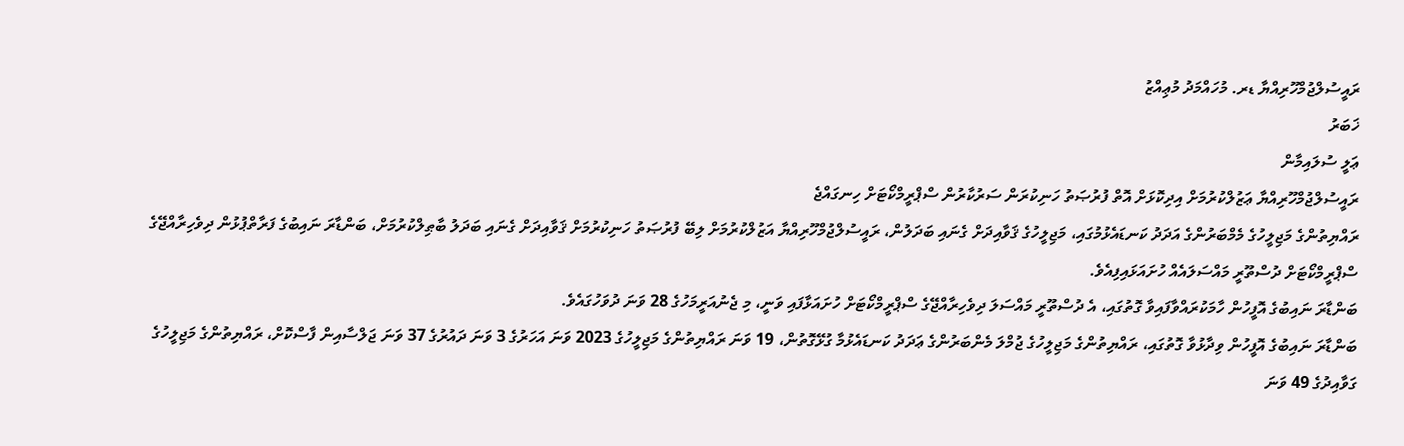ރައީސުލްޖުމްހޫރިއްޔާ ޑރ. މުހައްމަދު މުޢިއްޒު
ޚަބަރު
ޢަލީ ސުލައިމާން
ރައީސުލްޖުމްހޫރިއްޔާ ޢަޒުލްކުރުމަށް އިދިކޮޅަށް އޮތް ފުރުޞަތު ހަނިކުރަން ސަރުކާރުން ސްޕްރީމްކޯޓަށް ހިނގައްޖެ
ރައްޔިތުންގެ މަޖިލީހުގެ މެމްބަރުންގެ އަދަދު ކަނޑައެޅުމުގައި، މަޖިލީހުގެ ޤަވާއިދަށް ގެނައި ބަދަލުން، ރައީސުލްޖުމްހޫރިއްޔާ އަޒުލްކުރުމަށް ލިބޭ ފުރުޞަތު ހަނިކުރުމަށް ޤަވާއިދަށް ގެނައި ބަދަލު ބާޠިލްކުރުމަށް، ބަންޑާރަ ނައިބުގެ ފަރާތްޕުޅުން ދިވެހިރާއްޖޭގެ ސްޕްރީމްކޯޓަށް ދުސްތޫރީ މައްސަލައެއް ހުށައަޅައިފިއެވެ.
ބަންޑާރަ ނައިބުގެ އޮފީހުން ހާމަކުރައްވާފައިވާ ގޮތުގައި، އެ ދުސްތޫރީ މައްސަލަ ދިވެހިރާއްޖޭގެ ސްޕްރީމްކޯޓަށް ހުށައަޅާފައި ވަނީ، މި ޖެނުއަރީމަހުގެ 28 ވަނަ ދުވަހުގައެވެ.
ބަންޑާރަ ނައިބުގެ އޮފީހުން ވިދާޅުވާ ގޮތުގައި، ރައްޔިތުންގެ މަޖިލީހުގެ ޖުމްލަ މެންބަރުންގެ ޢަދަދު ކަނޑައެޅުމާ ގުޅޭގޮތުން، 19 ވަނަ ރައްޔިތުންގެ މަޖިލީހުގެ 2023 ވަނަ އަހަރުގެ 3 ވަނަ ދައުރުގެ 37 ވަނަ ޖަލްސާއިން ފާސްކޮށް، ރައްޔިތުންގެ މަޖިލީހުގެ ގަވާއިދުގެ 49 ވަނަ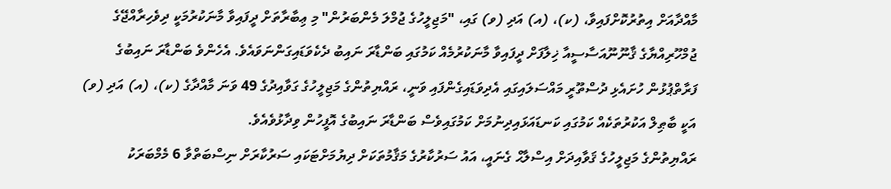މާއްދާއަށް އިތުރުކޮށްފައިވާ، (ކ)، (އ) އަދި (ވ) ގައި، "މަޖިލީހުގެ ޖުމްލަ މެންބަރުން" މި ޢިބާރާތަށް ދީފައިވާ މާނަކުރުމަކީ ދިވެހިރާއްޖޭގެ ޖުމްހޫރިއްޔާގެ ޤާނޫނޫއަސާސީއާ ޚިލާފަށް ދީފައިވާ މާނަކުރުމެއް ކަމުގައި ބަންޑާރަ ނައިބު ދެކެވަޑައިގަންނަވައެވެ. އެހެންވެ ބަންޑާރަ ނައިބުގެ ފަރާތްޕުޅުން ހުށައެޅި ދުސްތޫރީ މައްސަލައިގައި އެދިވަޑައިގެންފައި ވަނީ، ރައްޔިތުންގެ މަޖިލީހުގެ ގަވާއިދުގެ 49 ވަނަ މާއްދާގެ (ކ)، (އ) އަދި (ވ) އަކީ ބާޠިލް އަކުރުތަކެއް ކަމުގައި ކަނޑައަޅައިދިނުމަށް ކަމުގައިވެސް ބަންޑާރަ ނައިބުގެ އޮފީހުން ވިދާޅުވެއެވެ.
ރައްޔިތުންގެ މަޖިލީހުގެ ޤަވާއިދަށް އިސްލާޙް ގެނައީ، އައު ސަރުކާރުގެ މަޤާމުތަކަށް ދިޔުމަށްޓަކައި ސަރުކާރަށް ނިސްބަތްވާ 6 މެމްބަރަކު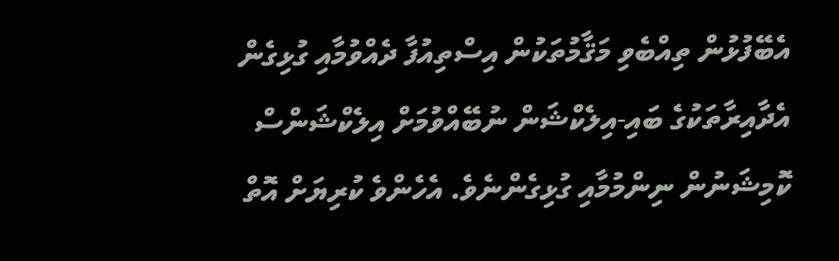އެބޭފުޅުން ތިއްބެވި މަޤާމުތަކުން އިސްތިއުފާ ދެއްވުމާއި ގުޅިގެން އެދާއިރާތަކުގެ ބައި-އިލެކްޝަން ނުބޭއްވުމަށް އިލެކްޝަންސް ކޮމިޝަނުން ނިންމުމާއި ގުޅިގެންނެވެ. އެހެންވެ ކުރިޔަށް އޮތް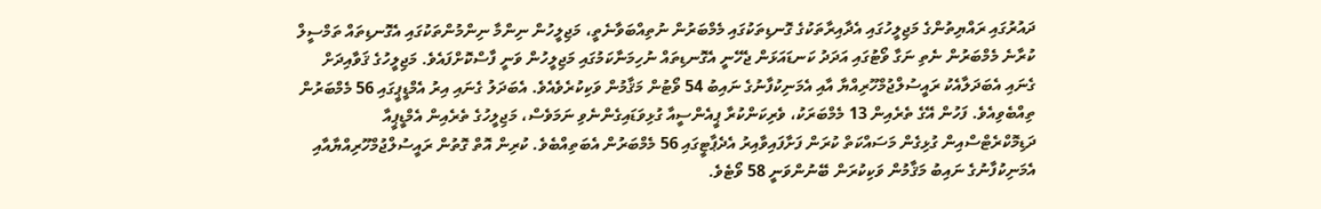ދައުރުގައި ރައްޔިތުންގެ މަޖިލީހުގައި އެދާއިރާތަކުގެ ގޮނޑިތަކުގައި މެމްބަރުން ނުތިއްބަވާނެތީ، މަޖިލީހުން ނިންމާ ނިންމުންތަކުގައި އެގޮނޑިތައް ތަމްސީލް ކުރާނެ މެމްބަރުން ނެތި ނަގާ ވޯޓުގައި އަދަދު ކަނޑައަޅަން ޖެހޭނީ އެގޮނޑިތައް ނުހިމަނާކަމުގައި މަޖިލީހުން ވަނީ ފާސްކޮށްފައެވެ. މަޖިލީހުގެ ޤަވާއިދަށް ގެނައި އެބަދަލާއެކު ރައީސުލްޖުމްހޫރިއްޔާ އާއި އެމަނިކުފާނުގެ ނައިބު 54 ވޯޓުން މަޤާމުން ވަކިކުރެވެއެވެ. އެބަދަލު ގެނައި އިރު އެމްޑީޕީގައި 56 މެމްބަރުން ތިއްބެވިއެވެ. ފަހުން އޭގެ ތެރެއިން 13 މެމްބަރަކު، ވެރިކަންކުރާ ޕީއެންސީއާ ގުޅިވަޑައިގެންނެވި ނަމަވެސް، މަޖިލީހުގެ ތެރެއިން އެމްޑީޕީއާ ދަޑިމޮކްރެޓްސްއިން ގުޅިގެން މަސައްކަތް ކުރަން ފަށާފައިވާއިރު އެދެޕާޓީގައި 56 މެމްބަރުން އެބަތިއްބެވެ. ކުރިން އޮތް ގޮތުން ރައީސުލްޖުމްހޫރިއްޔާއާއި އެމަނިކުފާނުގެ ނައިބު މަޤާމުން ވަކިކުރަން ބޭނުންވަނީ 58 ވޯޓެވެ.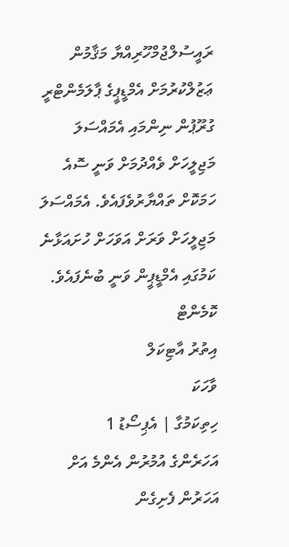ރައީސުލްޖުމްހޫރިއްޔާ މަޤާމުން ޢަޒުލްކުރުމަށް އެމްޑީޕީގެ ޕާލަމެންޓްރީ ގުރޫޕުން ނިންމައި އެމައްސަލަ މަޖިލީހަށް ވެއްދުމަށް ވަނީ ސޮއެ ހަމަކޮށް ތައްޔާރުވެފައެވެ. އެމައްސަލަ މަޖިލީހަށް ވަރަށް އަވަހަށް ހުށައަޅާނެ ކަމުގައި އެމްޑީޕީން ވަނީ ބުނެފައެވެ.
ކޮމެންޓް
އިތުރު އާޓިކަލް
ވާހަކަ
ހިތިކަމުގާ | އެޕިސޯޑު 1
އަހަރެންގެ އުމުރުން އެންމެ އަށް އަހަރުން ފެށިގެން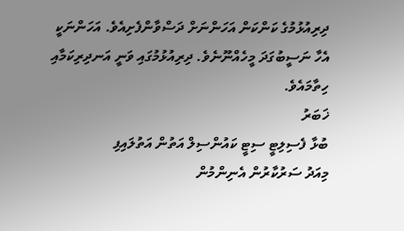ދިރިއުޅުމުގެ ކަންކަން އަހަންނަށް ދަސްވާންފެށިއެވެ. އަހަންނަކީ އެހާ ނަސީބުގަދަ މީހެއްނޫނެވެ. ދިރިއުޅުމުގައި ވަނީ އަނދިރިކަމާއި ހިތާމައެވެ.
ޚަބަރު
ބުޅާ ފެސިލިޓީ ސިޓީ ކައުންސިލް އަތުން އަތުލައިފި
މިއަދު ސަރުކާރުން އެނިންމުން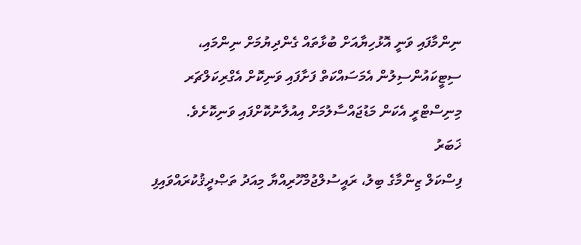ނިންމާފައި ވަނީ އޮޅުހިޔާއަށް ބުޅާތައް ގެންދިޔުމަށް ނިންމައި، ސިޓީކައުންސިލުން އެމަސައްކަތް ފަށާފައި ވަނިކޮށް އެގްރިކަލްޗަރ މިނިސްޓްރީ އެކަން މަޑުޖައްސާލުމަށް އިއުލާނުކޮށްފައި ވަނިކޮށެވެ.
ޚަބަރު
ފިސްކަލް ޒިންމާގެ ބިލު، ރައީސުލްޖުމްހޫރިއްޔާ މިއަދު ތަޞްދީޤުކުރައްވައިފި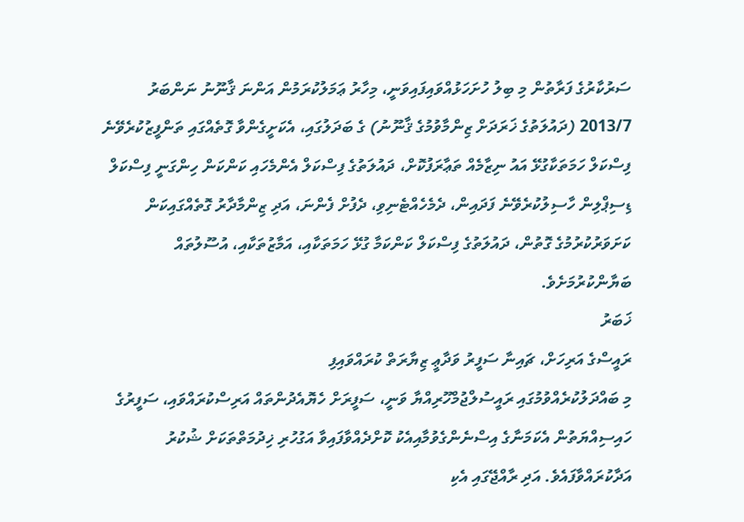ސަރުކާރުގެ ފަރާތުން މި ބިލު ހުށަހަޅުއްވައިފައިވަނީ، މިހާރު ޢަމަލުކުރަމުން އަންނަ ޤާނޫނު ނަންބަރު 2013/7 (ދައުލަތުގެ ޚަރަދަށް ޒިންމާވުމުގެ ޤާނޫނު) ގެ ބަދަލުގައި، އެކަށީގެންވާ ގޮތެއްގައި ތަންފީޒުކުރެވޭނެ ފިސްކަލް ހަމަތަކާގުޅޭ އައު ނިޒާމެއް ތަޢާރަފުކޮށް، ދައުލަތުގެ ފިސްކަލް އެންމެހައި ކަންކަން ހިންގަނީ ފިސްކަލް ޑިސިޕްލިން ހާސިލުކުރެވޭނެ ފަދައިން، ދެމެހެއްޓެނިވި، ދެފުށް ފެންނަ، އަދި ޒިންމާދާރު ގޮތެއްގައިކަން ކަށަވަރުކުރުމުގެ ގޮތުން، ދައުލަތުގެ ފިސްކަލް ކަންކަމާ ގުޅޭ ހަމަތަކާއި، އަމާޒުތަކާއި، އުސޫލުތައް ބަޔާންކުރުމަށެވެ.
ޚަބަރު
ރައީސްގެ އަރިހަށް، ޗައިނާ ސަފީރު ވަދާޢީ ޒިޔާރަތް ކުރައްވައިފި
މި ބައްދަލުކުރެއްވުމުގައި ރައީސުލްޖުމްހޫރިއްޔާ ވަނީ، ސަފީރަށް ހެޔޮއެދުންތައް އަރިސްކުރައްވައި، ސަފީރުގެ ހައިސިއްޔަތުން އެކަމަނާގެ އިސްނެންގެވުމާއިއެކު ކޮށްދެއްވާފައިވާ އަގުހުރި ޚިދުމަތްތަކަށް ޝުކުރު އަދާކުރައްވާފައެވެ. އަދި ރާއްޖޭގައި އެކި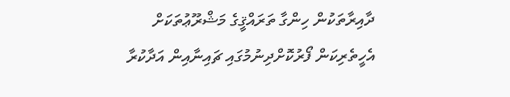ދާއިރާތަކުން ހިންގާ ތަރައްޤީގެ މަޝްރޫޢުތަކަށް އެހީތެރިކަން ފޯރުކޮށްދިނުމުގައި ޗައިނާއިން އަދާކުރާ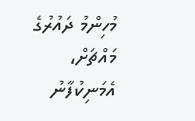މުހިންމު ދައުރުގެ މައްޗަށް، އެމަނިކުފާނު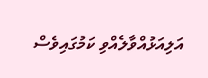އަލިއަޅުއްވާލެއްވި ކަމުގައިވެސް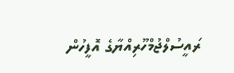ރައީސުލްޖުމްހޫރިއްޔާގެ އޮފީހުން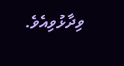ވިދާޅުވިއެވެ.